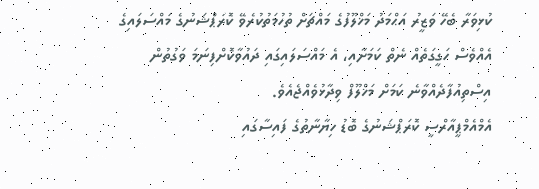ކުޅިވަރާ ބެހޭ ވަޒީރު އަޙްމަދު މަޚްލޫފުގެ މައްޗަށް ތުހުމަތުކުރެވޭ ކޮރަޕްޝަނުގެ މައްސަލައިގެ އެއްވެސް ހަގީގަތެއް ނެތް ކަމަށާއި، އެ މައްސަލައިގައި ދައުވާކޮށްފިނަމަ ވަގުތުން އިސްތިއުފާދެއްވާނެ ކަމަށް މަޚްލޫފް ވިދާޅުވެއްޖެއެވެ.
އެމްއެމްޕީއާރްސީ ކޮރަޕްޝަނުގެ ބޮޑު ހިޔާނާތުގެ ފައިސާގައި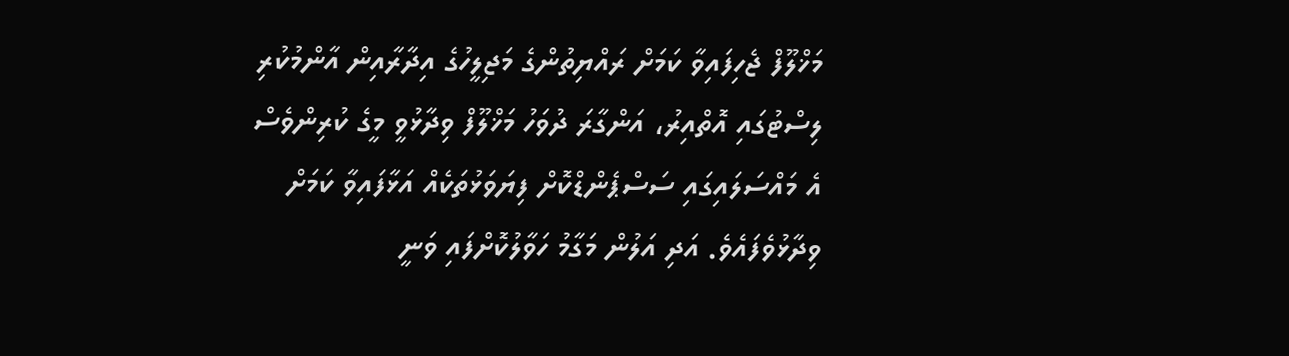މަޚްލޫފް ޖެހިފައިވާ ކަމަށް ރައްޔިތުންގެ މަޖިލީހުގެ އިދާރާއިން އާންމުކުރި ލިސްޓުގައި އޮތްއިރު، އަންގާރަ ދުވަހު މަޚްލޫފް ވިދާޅުވީ މީގެ ކުރިންވެސް އެ މައްސަލައިގައި ސަސްޕެންޑްކޮށް ފިޔަވަޅުތަކެއް އަޅާފައިވާ ކަމަށް ވިދާޅުވެފައެވެ. އަދި އަލުން މަގާމު ހަވާލުކޮށްފައި ވަނީ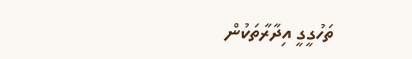ތަހުގީގީ އިދާރާތަކުން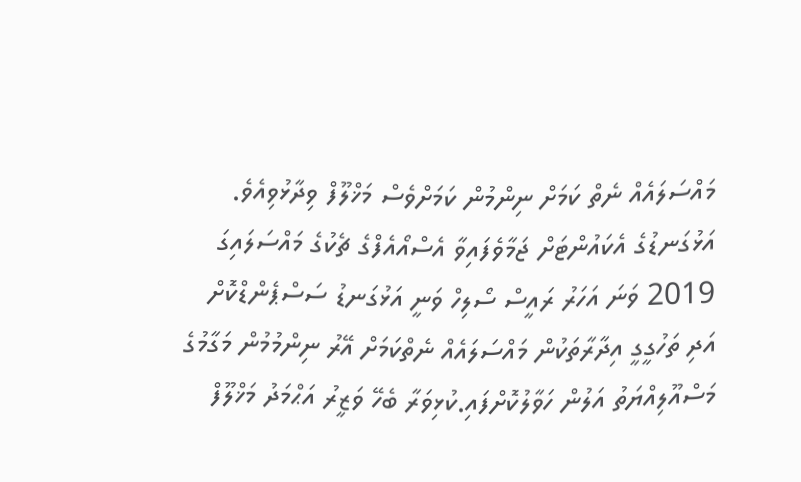މައްސަލައެއް ނެތް ކަމަށް ނިންމުން ކަމަށްވެސް މަޚްލޫފް ވިދާޅުވިއެވެ.
އަޅުގަނޑުގެ އެކައުންޓަށް ޖަމާވެފައިވާ އެސްއޯއެފްގެ ޗެކުގެ މައްސަލައިގަ 2019 ވަނަ އަހަރު ރައީސް ސޯލިހް ވަނީ އަޅުގަނޑު ސަސްޕެންޑްކޮށް އަދި ތަހުގީގީ އިދާރާތަކުން މައްސަލައެއް ނެތްކަމަށް އޭރު ނިންމުމުން މަގާމުގެ މަސްއޫލިއްޔަތު އަލުން ހަވާލުކޮށްފައި.ކުޅިވަރާ ބެހޭ ވަޒީރު އަޙްމަދު މަޚްލޫފް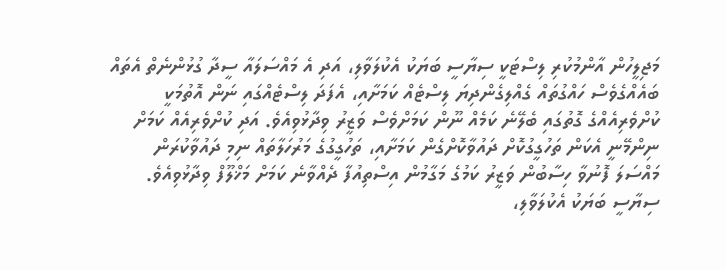މަޖިލީހުން އާންމުކުރި ލިސްޓަކީ ސިޔާސީ ބަޔަކު އެކުލަވާލި، އަދި އެ މައްސަލައާ ސީދާ ގުޅުންނެތް އެތައް ބައެއްގެވެސް ހައްގުތައް ގެއްލިގެންދިޔަ ލިސްޓެއް ކަމަށާއި، އެފަދަ ލިސްޓެއްގައި ނަން އޮތުމަކީ ކުށްވެރިއެއްގެ ގޮތުގައި ބެލޭނެ ކަމެއް ނޫން ކަމަށްވެސް ވަޒީރު ވިދާޅުވިއެވެ. އަދި ކުށްވެރިއެއް ކަމަށް ނިންމޭނީ އެކަން ތަހުގީގުކޮށް ދައުވާކޮށްގެން ކަމަށާއި، ތަހުގީގުގެ މަރުހަލާތައް ނިމި ދައުވާކުރަން މައްސަލަ ފޮނުވާ ހިސާބުން ވަޒީރު ކަމުގެ މަގާމުން އިސްތިއުފާ ދެއްވާނެ ކަމަށް މަޚްލޫފް ވިދާޅުވިއެވެ.
ސިޔާސީ ބަޔަކު އެކުލަވާލި،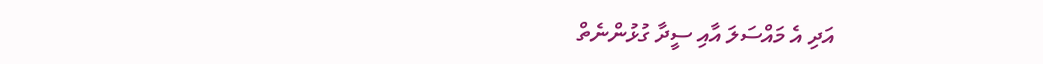އަދި އެ މައްސަލަ އާއި ސީދާ ގުޅުންނެތް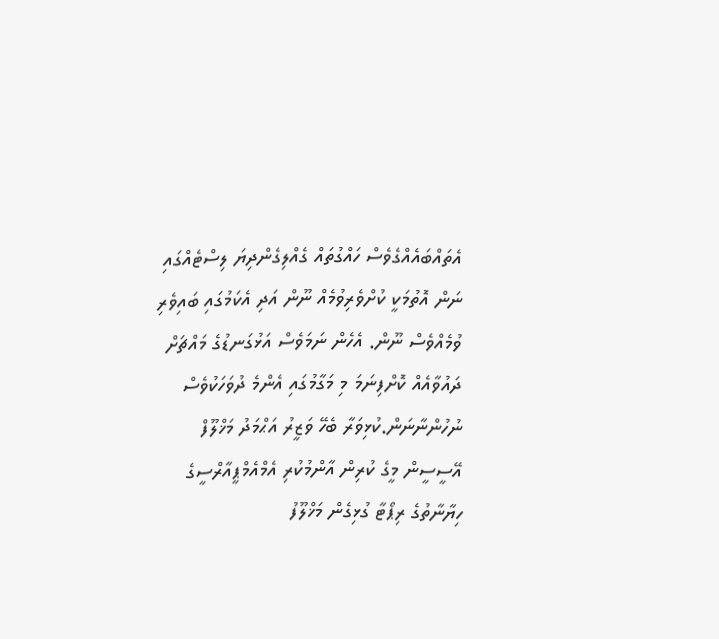އެތައްބައެއްގެވެސް ހައްގުތައް ގެއްލިގެންދިޔަ ލިސްޓެއްގައި ނަން އޮތުމަކީ ކުށްވެރިވުމެއް ނޫން އަދި އެކަމުގައި ބައިވެރި ވުމެއްވެސް ނޫން. އެހެން ނަމަވެސް އަޅުގަނޑުގެ މައްޗަށް ދައުވާއެއް ކޮށްފިނަމަ މި މަގާމުގައި އެންމެ ދުވަހަކުވެސް ނުހުންނާނަން.ކުޅިވަރާ ބެހޭ ވަޒީރު އަޙްމަދު މަޚްލޫފް
އޭސީސީން މީގެ ކުރިން އާންމުކުރި އެމްއެމްޕީއާރްސީގެ ހިޔާނާތުގެ ރިޕޯޓާ ގުޅިގެން މަޚްލޫފު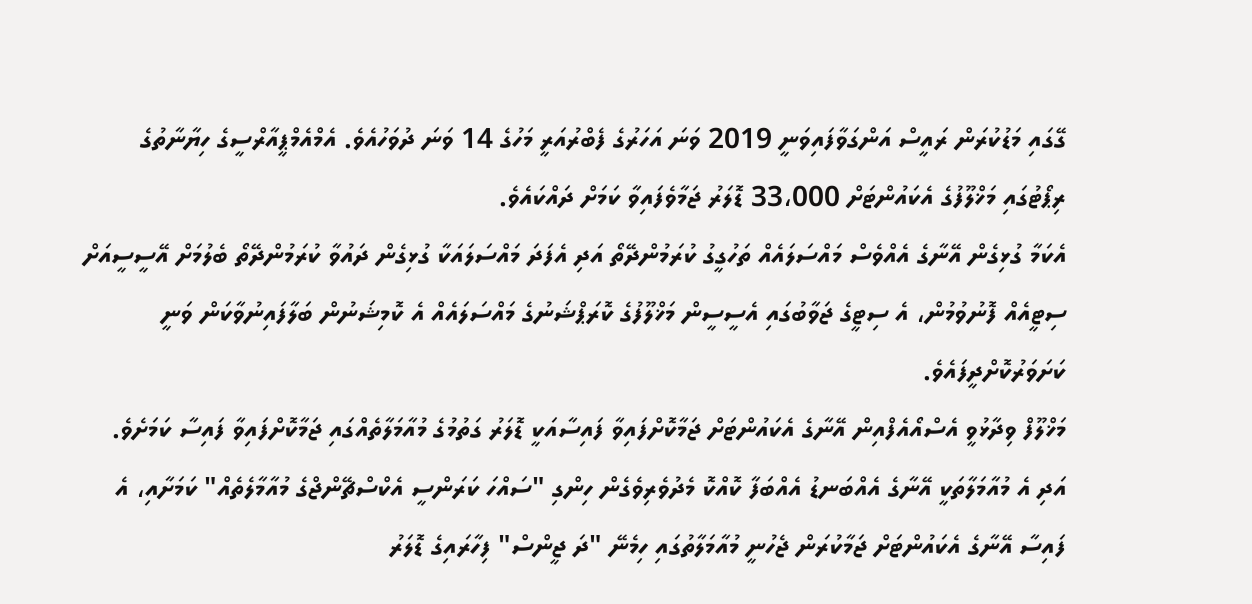ގޭގައި މަޑުކުރަން ރައީސް އަންގަވާފައިވަނީ 2019 ވަނަ އަހަރުގެ ފެބްރުއަރީ މަހުގެ 14 ވަނަ ދުވަހުއެވެ. އެމްއެމްޕީއާރްސީގެ ހިޔާނާތުގެ ރިޕޯޓުގައި މަޚްލޫފުގެ އެކައުންޓަށް 33،000 ޑޮލަރު ޖަމާވެފައިވާ ކަމަށް ދައްކައެވެ.
އެކަމާ ގުޅިގެން އޭނާގެ އެއްވެސް މައްސަލައެއް ތަހުގީގު ކުރަމުންދޭތޯ އަދި އެފަދަ މައްސަލައަކާ ގުޅިގެން ދައުވާ ކުރަމުންދޭތޯ ބެލުމަށް އޭސީސީއަށް ސިޓީއެއް ފޮނުވުމުން، އެ ސިޓީގެ ޖަވާބުގައި އެސީސީން މަޚްލޫފުގެ ކޮރަޕްޝަނުގެ މައްސަލައެއް އެ ކޮމިޝަނުން ބަލާފައިނުވާކަން ވަނީ ކަށަވަރުކޮށްދީފައެވެ.
މަޚްލޫފް ވިދާޅުވީ އެސްއޯއެފްއިން އޭނާގެ އެކައުންޓަށް ޖަމާކޮށްފައިވާ ފައިސާއަކީ ޑޮލަރު ގަތުމުގެ މުއާމަލާތެއްގައި ޖަމާކޮށްފައިވާ ފައިސާ ކަމަށެވެ. އަދި އެ މުއާމަލާތަކީ އޭނާގެ އެއްބަނޑު އެއްބަފާ ކޮއްކޮ މެދުވެރިވެގެން ހިންގި "ސައްހަ ކަރަންސީ އެކްސްޗޭންޖްގެ މުއާމާލެތެއް" ކަމަށާއި، އެ ފައިސާ އޭނާގެ އެކައުންޓަށް ޖަމާކުރަން ޖެހުނީ މުއާމަލާތުގައި ހިމެނޭ "ދަ ޖީންސް" ފިހާރައިގެ ޑޮލަރު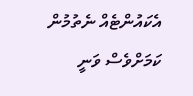އެކައުންޓެއް ނެތުމުން ކަމަށްވެސް ވަނީ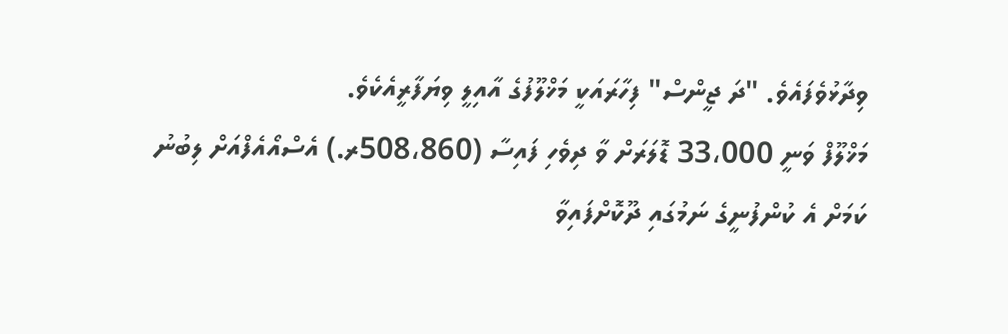ވިދާޅުވެފައެވެ. "ދަ ޖީންސް" ފިހާރައަކީ މަޚްލޫފުގެ އާއިލީ ވިޔަފާރީއެކެވެ.
މަޚްލޫފް ވަނީ 33،000 ޑޮލަރަށް ވާ ދިވެހި ފައިސާ (508،860ރ.) އެސްއޯއެފްއަށް ލިބުނު ކަމަށް އެ ކުންފުނީގެ ނަމުގައި ދޫކޮށްފައިވާ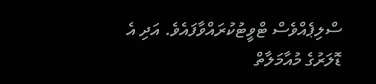ސްލިޕެއްވެސް ޓްވީޓުކުރައްވާފައެވެ. އަދި އެ ޑޮލަރުގެ މުއާމަލާތް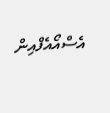އެސްއޯއެފްއިން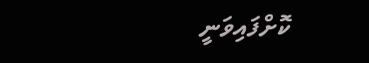ކޮށްފައިވަނީ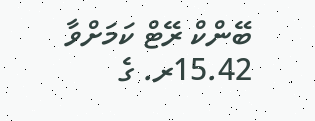ބޭންކް ރޭޓް ކަމަށްވާ 15.42ރ. ގެ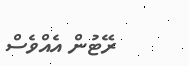ރޭޓުން އެއްވެސް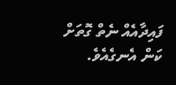ފައިދާއެއް ނެތް ގޮތަށް ކަން އެނގެއެވެ.